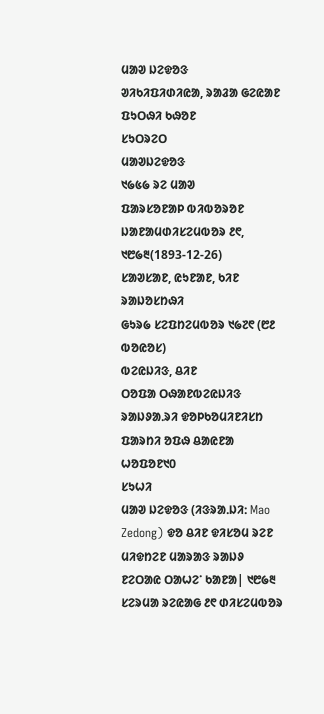ᱢᱟᱣ ᱡᱮᱫᱚᱝ
ᱣᱤᱠᱤᱯᱤᱰᱤᱭᱟ, ᱨᱟᱲᱟ ᱜᱮᱭᱟᱱ ᱯᱩᱛᱷᱤ ᱠᱷᱚᱱ
ᱥᱩᱛᱨᱮᱛ
ᱢᱟᱣᱡᱮᱫᱚᱝ
᱑᱙᱕᱙ ᱨᱮ ᱢᱟᱣ
ᱯᱟᱨᱥᱚᱱᱟᱞ ᱵᱤᱵᱚᱨᱚᱱ
ᱡᱟᱱᱟᱢᱰᱤᱥᱮᱢᱵᱚᱨ ᱒᱖, ᱑᱘᱙᱓(1893-12-26)
ᱥᱟᱣᱥᱟᱱ, ᱭᱩᱱᱟᱱ, ᱠᱤᱱ ᱨᱟᱡᱚᱥᱴᱷᱤ
ᱜᱩᱨ᱙ ᱥᱮᱯᱴᱮᱢᱵᱚᱨ ᱑᱙᱗᱖ (᱘᱒ ᱵᱚᱭᱚᱥ)
ᱵᱮᱭᱡᱤᱝ, ᱪᱤᱱ
ᱛᱚᱯᱟ ᱛᱷᱟᱱᱵᱮᱭᱡᱤᱝ
ᱨᱟᱡᱽᱟᱹᱨᱤ ᱫᱚᱞᱠᱚᱢᱤᱱᱤᱥᱴ ᱯᱟᱨᱴᱤ ᱚᱯᱷ ᱪᱟᱭᱱᱟ
ᱦᱚᱯᱚᱱ᱑᱐
ᱥᱩᱦᱤ
ᱢᱟᱣ ᱡᱮᱫᱚᱝ (ᱤᱝᱨᱟᱹᱡᱤᱺ Mao Zedong) ᱫᱚ ᱪᱤᱱ ᱫᱤᱥᱚᱢ ᱨᱮᱱ ᱢᱤᱫᱴᱮᱱ ᱢᱟᱨᱟᱝ ᱨᱟᱡᱽ ᱱᱮᱛᱟᱭ ᱛᱟᱦᱮᱸ ᱠᱟᱱᱟ| ᱑᱘᱙᱓ ᱥᱮᱨᱢᱟ ᱨᱮᱭᱟᱜ ᱒᱖ ᱰᱤᱥᱮᱢᱵᱚᱨ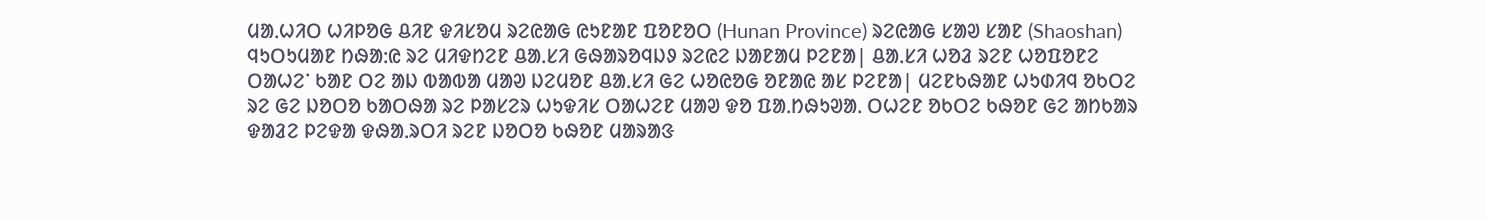ᱢᱟᱹᱦᱤᱛ ᱦᱤᱞᱚᱜ ᱪᱤᱱ ᱫᱤᱥᱚᱢ ᱨᱮᱭᱟᱜ ᱭᱩᱱᱟᱱ ᱯᱚᱱᱚᱛ (Hunan Province) ᱨᱮᱭᱟᱜ ᱥᱟᱣ ᱥᱟᱱ (Shaoshan) ᱧᱩᱛᱩᱢᱟᱱ ᱴᱷᱟᱺᱭ ᱨᱮ ᱢᱤᱫᱴᱮᱱ ᱪᱟᱹᱥᱤ ᱜᱷᱟᱨᱚᱧᱡᱽ ᱨᱮᱭᱮ ᱡᱟᱱᱟᱢ ᱞᱮᱱᱟ| ᱪᱟᱹᱥᱤ ᱦᱚᱲ ᱨᱮᱱ ᱦᱚᱯᱚᱱᱮ ᱛᱟᱦᱮᱸ ᱠᱟᱱ ᱛᱮ ᱟᱡ ᱵᱟᱵᱟ ᱢᱟᱣ ᱡᱮᱢᱚᱱ ᱪᱟᱹᱥᱤ ᱜᱮ ᱦᱚᱭᱚᱜ ᱚᱱᱟᱭ ᱟᱥ ᱞᱮᱱᱟ| ᱢᱮᱱᱠᱷᱟᱱ ᱦᱩᱰᱤᱧ ᱚᱠᱛᱮ ᱨᱮ ᱜᱮ ᱡᱚᱛᱚ ᱠᱟᱛᱷᱟ ᱨᱮ ᱞᱟᱥᱮᱨ ᱦᱩᱫᱤᱥ ᱛᱟᱦᱮᱱ ᱢᱟᱣ ᱫᱚ ᱯᱟᱹᱴᱷᱩᱣᱟᱹ ᱛᱦᱮᱱ ᱚᱠᱛᱮ ᱠᱷᱚᱱ ᱜᱮ ᱟᱴᱠᱟᱨ ᱫᱟᱲᱮ ᱞᱮᱫᱟ ᱫᱷᱟᱹᱨᱛᱤ ᱨᱮᱱ ᱡᱚᱛᱚ ᱠᱷᱚᱱ ᱢᱟᱨᱟᱝ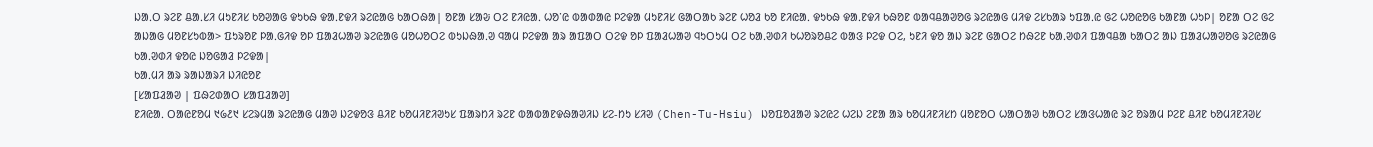ᱡᱟᱹᱛ ᱨᱮᱱ ᱪᱟᱹᱥᱤ ᱢᱩᱱᱤᱥ ᱠᱚᱣᱟᱜ ᱫᱩᱠᱷ ᱫᱟᱹᱱᱫᱤ ᱨᱮᱭᱟᱜ ᱠᱟᱛᱷᱟ| ᱚᱱᱟ ᱥᱟᱶ ᱛᱮ ᱱᱤᱭᱟᱹ ᱦᱚᱸᱭ ᱵᱟᱰᱟᱭ ᱞᱮᱫᱟ ᱢᱩᱱᱤᱥ ᱜᱟᱛᱟᱠ ᱨᱮᱱ ᱦᱚᱲ ᱠᱚ ᱱᱤᱭᱟᱹ ᱫᱩᱠᱷ ᱫᱟᱹᱱᱫᱤ ᱠᱷᱚᱱ ᱵᱟᱧᱪᱟᱣᱚᱜ ᱨᱮᱭᱟᱜ ᱢᱤᱫ ᱮᱥᱠᱟᱨ ᱩᱯᱟᱹᱭ ᱜᱮ ᱦᱚᱭᱚᱜ ᱠᱟᱱᱟ ᱦᱩᱞ| ᱚᱱᱟ ᱛᱮ ᱜᱮ ᱟᱡᱟᱜ ᱢᱚᱱᱥᱩᱵᱟ> ᱯᱩᱨᱚᱱ ᱞᱟᱹᱜᱤᱫ ᱚᱞ ᱯᱟᱲᱦᱟᱣ ᱨᱮᱭᱟᱜ ᱢᱚᱦᱚᱛᱮ ᱵᱩᱡᱷᱟᱹᱣ ᱧᱟᱢ ᱞᱮᱫᱟ ᱟᱨ ᱟᱯᱟᱛ ᱛᱮᱫ ᱚᱞ ᱯᱟᱲᱦᱟᱣ ᱧᱩᱛᱩᱢ ᱛᱮ ᱠᱟᱹᱣᱰᱤ ᱠᱦᱚᱨᱚᱪᱮ ᱵᱟᱝ ᱞᱮᱫ ᱛᱮ, ᱩᱱᱤ ᱫᱚ ᱟᱡ ᱨᱮᱱ ᱜᱟᱛᱮ ᱴᱷᱮᱱ ᱠᱟᱹᱣᱰᱤ ᱯᱟᱧᱪᱟ ᱠᱟᱛᱮ ᱟᱡ ᱯᱟᱲᱦᱟᱣᱚᱜ ᱨᱮᱭᱟᱜ ᱠᱟᱹᱣᱰᱤ ᱫᱚᱭ ᱡᱚᱜᱟᱲ ᱞᱮᱫᱟ|
ᱠᱟᱹᱢᱤ ᱟᱨ ᱨᱟᱡᱟᱨᱤ ᱡᱤᱭᱚᱱ
[ᱥᱟᱯᱲᱟᱣ | ᱯᱷᱮᱰᱟᱛ ᱥᱟᱯᱲᱟᱣ]
ᱱᱤᱭᱟᱹ ᱛᱟᱭᱱᱚᱢ ᱑᱙᱒᱑ ᱥᱮᱨᱢᱟ ᱨᱮᱭᱟᱜ ᱢᱟᱣ ᱡᱮᱫᱚᱝ ᱪᱤᱱ ᱠᱚᱢᱤᱱᱤᱣᱩᱥ ᱯᱟᱨᱴᱤ ᱨᱮᱱ ᱵᱟᱵᱟᱱᱫᱷᱟᱣᱤᱡ ᱥᱮ-ᱴᱩ ᱥᱤᱣ (Chen-Tu-Hsiu) ᱡᱚᱯᱚᱲᱟᱣ ᱨᱮᱭᱮ ᱦᱮᱡ ᱮᱱᱟ ᱟᱨ ᱠᱚᱢᱤᱱᱤᱥᱴ ᱢᱚᱱᱚᱛ ᱦᱟᱛᱟᱣ ᱠᱟᱛᱮ ᱥᱟᱝᱦᱟᱭ ᱨᱮ ᱚᱨᱟᱢ ᱞᱮᱱ ᱪᱤᱱ ᱠᱚᱢᱤᱱᱤᱣᱥ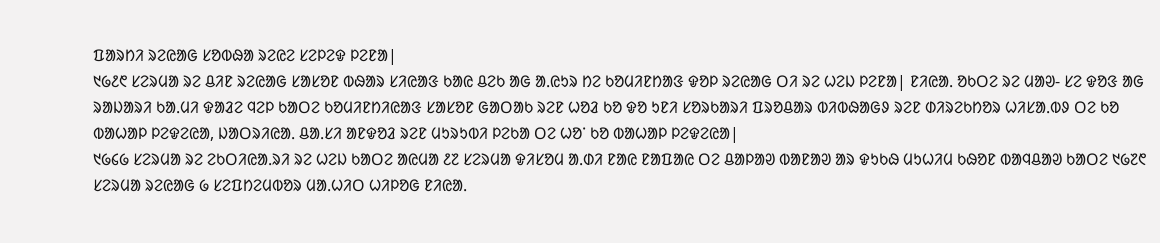ᱯᱟᱨᱴᱤ ᱨᱮᱭᱟᱜ ᱥᱚᱵᱷᱟ ᱨᱮᱭᱮ ᱥᱮᱞᱮᱫ ᱞᱮᱱᱟ|
᱑᱙᱒᱖ ᱥᱮᱨᱢᱟ ᱨᱮ ᱪᱤᱱ ᱨᱮᱭᱟᱜ ᱥᱟᱥᱚᱱ ᱵᱷᱟᱨ ᱥᱤᱭᱟᱝ ᱠᱟᱭ ᱪᱮᱠ ᱟᱜ ᱟᱹᱭᱩᱨ ᱴᱮ ᱠᱚᱢᱤᱱᱴᱟᱝ ᱫᱚᱞ ᱨᱮᱭᱟᱜ ᱛᱤ ᱨᱮ ᱦᱮᱡ ᱞᱮᱱᱟ| ᱱᱤᱭᱟᱹ ᱚᱠᱛᱮ ᱨᱮ ᱢᱟᱣ- ᱥᱮ ᱫᱚᱝ ᱟᱜ ᱨᱟᱡᱟᱨᱤ ᱠᱟᱹᱢᱤ ᱫᱟᱲᱮ ᱧᱮᱞ ᱠᱟᱛᱮ ᱠᱚᱢᱤᱱᱴᱤᱭᱟᱝ ᱥᱟᱥᱚᱱ ᱜᱟᱛᱟᱠ ᱨᱮᱱ ᱦᱚᱲ ᱠᱚ ᱫᱚ ᱩᱱᱤ ᱥᱚᱨᱠᱟᱨᱤ ᱯᱨᱚᱪᱟᱨ ᱵᱤᱵᱷᱟᱜᱽ ᱨᱮᱱ ᱰᱤᱨᱮᱠᱴᱚᱨ ᱦᱤᱥᱟᱹᱵᱽ ᱛᱮ ᱠᱚ ᱵᱟᱦᱟᱞ ᱞᱮᱫᱮᱭᱟ, ᱡᱟᱛᱨᱤᱭᱟᱹ ᱪᱟᱹᱥᱤ ᱟᱱᱫᱚᱲ ᱨᱮᱱ ᱢᱩᱨᱩᱵᱤ ᱞᱮᱠᱟ ᱛᱮ ᱦᱚᱸ ᱠᱚ ᱵᱟᱦᱟᱞ ᱞᱮᱫᱮᱭᱟ|
᱑᱙᱔᱙ ᱥᱮᱨᱢᱟ ᱨᱮ ᱮᱠᱛᱤᱭᱟᱹᱨᱤ ᱨᱮ ᱦᱮᱡ ᱠᱟᱛᱮ ᱟᱭᱢᱟ ᱒᱗ ᱥᱮᱨᱢᱟ ᱫᱤᱥᱚᱢ ᱟᱹᱰᱤ ᱱᱟᱭ ᱱᱟᱯᱟᱭ ᱛᱮ ᱪᱟᱞᱟᱣ ᱵᱟᱱᱟᱣ ᱟᱨ ᱫᱩᱠᱷ ᱢᱩᱦᱤᱢ ᱠᱷᱚᱱ ᱵᱟᱧᱪᱟᱣ ᱠᱟᱛᱮ ᱑᱙᱗᱖ ᱥᱮᱨᱢᱟ ᱨᱮᱭᱟᱜ ᱙ ᱥᱮᱯᱴᱮᱢᱵᱚᱨ ᱢᱟᱹᱦᱤᱛ ᱦᱤᱞᱚᱜ ᱱᱤᱭᱟᱹ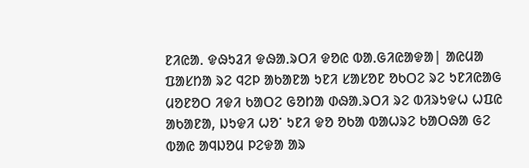ᱱᱤᱭᱟᱹ ᱫᱷᱩᱲᱤ ᱫᱷᱟᱹᱨᱛᱤ ᱫᱚᱭ ᱵᱟᱹᱜᱤᱭᱟᱫᱟ| ᱟᱭᱢᱟ ᱯᱟᱥᱴᱟ ᱨᱮ ᱧᱮᱞ ᱟᱠᱟᱱᱟ ᱩᱱᱤ ᱥᱟᱥᱚᱱ ᱚᱠᱛᱮ ᱨᱮ ᱩᱱᱤᱭᱟᱜ ᱢᱚᱱᱚᱛ ᱤᱫᱤ ᱠᱟᱛᱮ ᱜᱚᱴᱟ ᱰᱷᱟᱹᱨᱛᱤ ᱨᱮ ᱵᱤᱨᱩᱫᱦ ᱦᱯᱭ ᱟᱠᱟᱱᱟ, ᱡᱩᱫᱤ ᱦᱚᱸ ᱩᱱᱤ ᱫᱚ ᱚᱠᱟ ᱵᱟᱦᱨᱮ ᱠᱟᱛᱷᱟ ᱜᱮ ᱵᱟᱭ ᱟᱧᱡᱚᱢ ᱞᱮᱫᱟ ᱟᱨ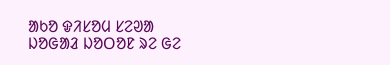ᱟᱠᱚ ᱫᱤᱥᱚᱢ ᱥᱮᱣᱟ ᱡᱚᱜᱟᱲ ᱡᱚᱛᱚᱱ ᱨᱮ ᱜᱮ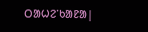ᱛᱟᱦᱮᱸᱠᱟᱱᱟ|